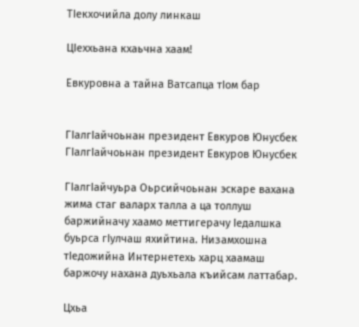ТIекхочийла долу линкаш

ЦIеххьана кхаьчна хаам!

Евкуровна а тайна Ватсапца тIом бар


ГIалгIайчоьнан президент Евкуров Юнусбек
ГIалгIайчоьнан президент Евкуров Юнусбек

ГIалгIайчуьра Оьрсийчоьнан эскаре вахана жима стаг валарх талла а ца толлуш баржийначу хаамо меттигерачу Iедалшка буьрса гIулчаш яхийтина. Низамхошна тIедожийна Интернетехь харц хаамаш баржочу нахана дуьхьала къийсам латтабар.

Цхьа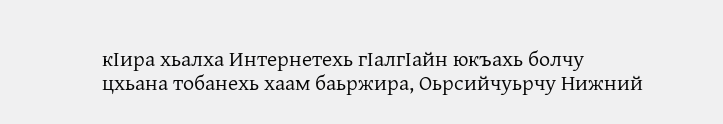кIира хьалха Интернетехь гIалгIайн юкъахь болчу цхьана тобанехь хаам баьржира, Оьрсийчуьрчу Нижний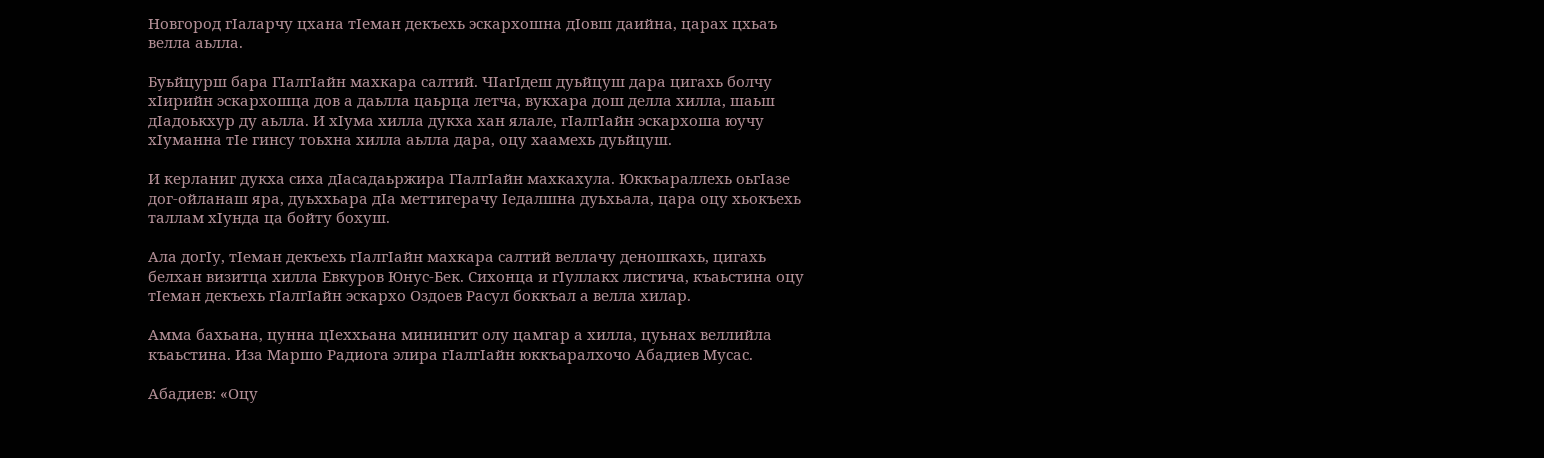Новгород гIаларчу цхана тIеман декъехь эскархошна дIовш даийна, царах цхьаъ велла аьлла.

Буьйцурш бара ГIалгIайн махкара салтий. ЧIагIдеш дуьйцуш дара цигахь болчу хIирийн эскархошца дов а даьлла цаьрца летча, вукхара дош делла хилла, шаьш дIадоькхур ду аьлла. И хIума хилла дукха хан ялале, гIалгIайн эскархоша юучу хIуманна тIе гинсу тоьхна хилла аьлла дара, оцу хаамехь дуьйцуш.

И керланиг дукха сиха дIасадаьржира ГIалгIайн махкахула. Юккъараллехь оьгIазе дог-ойланаш яра, дуьххьара дIа меттигерачу Iедалшна дуьхьала, цара оцу хьокъехь таллам хIунда ца бойту бохуш.

Ала догIу, тIеман декъехь гIалгIайн махкара салтий веллачу деношкахь, цигахь белхан визитца хилла Евкуров Юнус-Бек. Сихонца и гIуллакх листича, къаьстина оцу тIеман декъехь гIалгIайн эскархо Оздоев Расул боккъал а велла хилар.

Амма бахьана, цунна цIеххьана минингит олу цамгар а хилла, цуьнах веллийла къаьстина. Иза Маршо Радиога элира гIалгIайн юккъаралхочо Абадиев Мусас.

Абадиев: «Оцу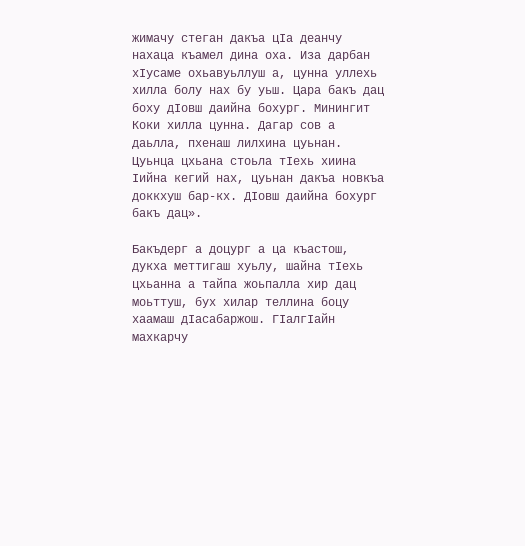жимачу стеган дакъа цIа деанчу нахаца къамел дина оха. Иза дарбан хIусаме охьавуьллуш а, цунна уллехь хилла болу нах бу уьш. Цара бакъ дац боху дIовш даийна бохург. Минингит Коки хилла цунна. Дагар сов а даьлла, пхенаш лилхина цуьнан. Цуьнца цхьана стоьла тIехь хиина Iийна кегий нах, цуьнан дакъа новкъа доккхуш бар-кх. ДIовш даийна бохург бакъ дац».

Бакъдерг а доцург а ца къастош, дукха меттигаш хуьлу, шайна тIехь цхьанна а тайпа жоьпалла хир дац моьттуш, бух хилар теллина боцу хаамаш дIасабаржош. ГIалгIайн махкарчу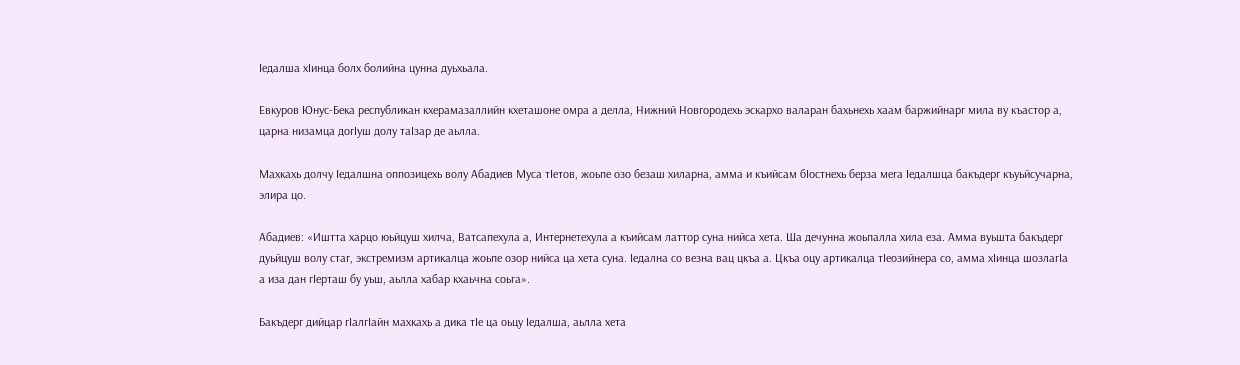Iедалша хIинца болх болийна цунна дуьхьала.

Евкуров Юнус-Бека республикан кхерамазаллийн кхеташоне омра а делла, Нижний Новгородехь эскархо валаран бахьнехь хаам баржийнарг мила ву къастор а, царна низамца догIуш долу таIзар де аьлла.

Махкахь долчу Iедалшна оппозицехь волу Абадиев Муса тIетов, жоьпе озо безаш хиларна, амма и къийсам бIостнехь берза мега Iедалшца бакъдерг къуьйсучарна, элира цо.

Абадиев: «Иштта харцо юьйцуш хилча, Ватсапехула а, Интернетехула а къийсам латтор суна нийса хета. Ша дечунна жоьпалла хила еза. Амма вуьшта бакъдерг дуьйцуш волу стаг, экстремизм артикалца жоьпе озор нийса ца хета суна. Iедална со везна вац цкъа а. Цкъа оцу артикалца тIеозийнера со, амма хIинца шозлагIа а иза дан гIерташ бу уьш, аьлла хабар кхаьчна соьга».

Бакъдерг дийцар гIалгIайн махкахь а дика тIе ца оьцу Iедалша, аьлла хета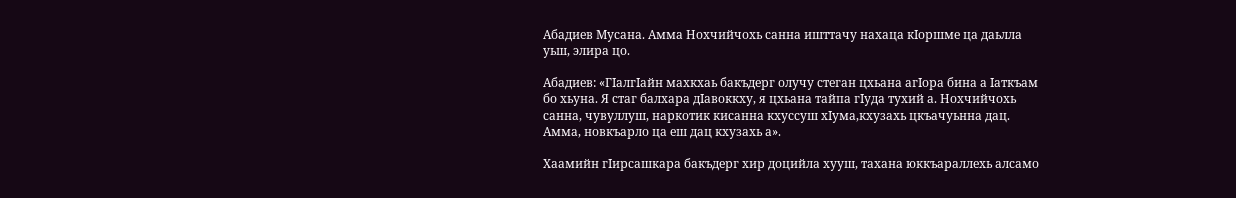Абадиев Мусана. Амма Нохчийчохь санна ишттачу нахаца кIоршме ца даьлла уьш, элира цо.

Абадиев: «ГIалгIайн махкхаь бакъдерг олучу стеган цхьана агIора бина а Iаткъам бо хьуна. Я стаг балхара дIавоккху, я цхьана тайпа гIуда тухий а. Нохчийчохь санна, чувуллуш, наркотик кисанна кхуссуш хIума,кхузахь цкъачуьнна дац. Амма, новкъарло ца еш дац кхузахь а».

Хаамийн гIирсашкара бакъдерг хир доцийла хууш, тахана юккъараллехь алсамо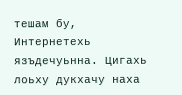тешам бу, Интернетехь язъдечуьнна. Цигахь лоьху дукхачу наха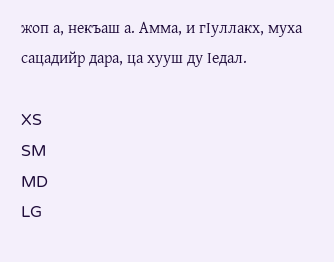жоп а, некъаш а. Амма, и гIуллакх, муха сацадийр дара, ца хууш ду Iедал.

XS
SM
MD
LG